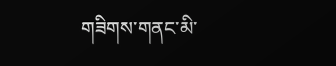གཟིགས་གནང་མི་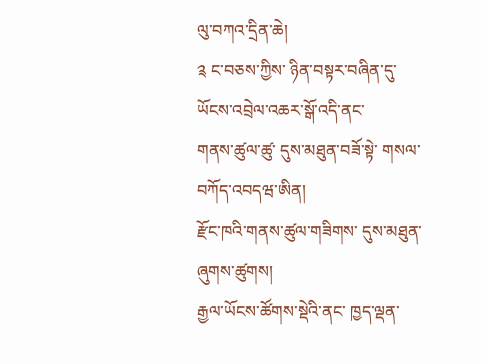ལུ་བཀའ་དྲིན་ཆེ།
༉ ང་བཅས་ཀྱིས་ ཉིན་བསྟར་བཞིན་དུ་
ཡོངས་འབྲེལ་འཆར་སྒོ་འདི་ནང་
གནས་ཚུལ་ཚུ་ དུས་མཐུན་བཟོ་སྟེ་ གསལ་བཀོད་འབདཝ་ཨིན།
རྫོང་ཁའི་གནས་ཚུལ་གཟིགས་ དུས་མཐུན་ཞུགས་ཚུགས།
རྒྱལ་ཡོངས་ཚོགས་སྡེའི་ནང་ ཁྱད་ལྡན་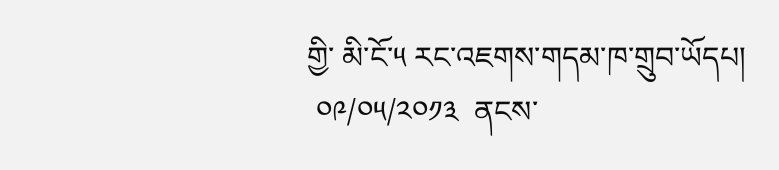གྱི་ མི་ངོ་༥ རང་འཇགས་གདམ་ཁ་གྲུབ་ཡོདཔ།
 ༠༩/༠༥/༢༠༡༣  ནངས་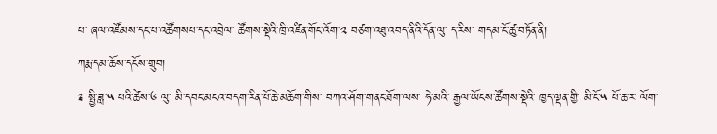པ་ ཞལ་འཛོམས་དང་པ་འཚོགསཔ་དང་འབྲེལ་ ཚོགས་སྡེའི་ཁྲི་འཛིན་གོང་འོག་༢ བཙག་འཐུ་འབད་ནིའི་དོན་ལུ་ ད་རིས་ གདམ་ངོ་ཚུ་བཏོན་ནི།
ཀརྨ་དམ་ཆོས་དངོས་གྲུབ།
༉ སྤྱི་ཟླ་༥ པའི་ཚེས་༦ ལུ་ མི་དབང་མངའ་བདག་རིན་པོ་ཆེ་མཆོག་གིས་ བཀའ་ཤོག་གནང་ཐོག་ལས་ ཧེ་མའི་ རྒྱལ་ཡོངས་ཚོགས་སྡེའི་ ཁྱད་ལྡན་གྱི་ མི་ངོ་༥ པོ་ཆ་ར་ ལོག་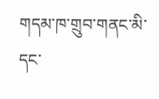གདམ་ཁ་གྲུབ་གནང་མི་དང་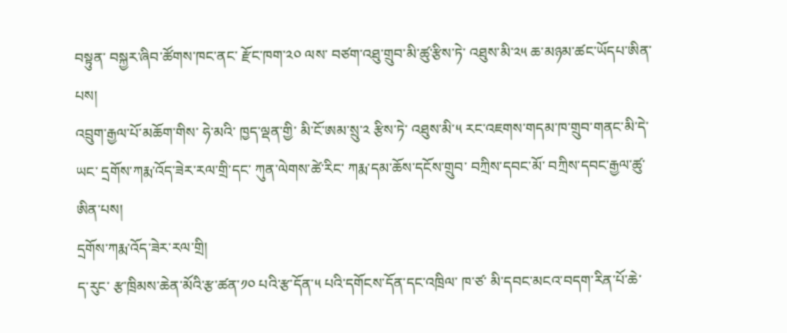བསྟུན་ བསྐྱར་ཞིབ་ཚོགས་ཁང་ནང་ རྫོང་ཁག་༢༠ ལས་ བཙག་འཐུ་གྲུབ་མི་ཚུ་རྩིས་ཏེ་ འཐུས་མི་༢༥ ཆ་མཉམ་ཚང་ཡོདཔ་ཨིན་པས།
འབྲུག་རྒྱལ་པོ་མཆོག་གིས་ ཧེ་མའི་ ཁྱད་ལྡན་གྱི་ མི་ངོ་ཨམ་སྲུ་༢ རྩིས་ཏེ་ འཐུས་མི་༥ རང་འཇགས་གདམ་ཁ་གྲུབ་གནང་མི་དེ་ཡང་ དྲགོས་ཀརྨ་འོད་ཟེར་རལ་གྲི་དང་ ཀུན་ལེགས་ཚེ་རིང་ ཀརྨ་དམ་ཆོས་དངོས་གྲུབ་ བཀྲིས་དབང་མོ་ བཀྲིས་དབང་རྒྱལ་ཚུ་ཨིན་པས།
དྲགོས་ཀརྨ་འོད་ཟེར་རལ་གྲི།
ད་རུང་ རྩ་ཁྲིམས་ཆེན་མོའི་རྩ་ཚན་༡༠ པའི་རྩ་དོན་༥ པའི་དགོངས་དོན་དང་འཁྲིལ་ ཁ་ཙ་ མི་དབང་མངའ་བདག་རིན་པོ་ཆེ་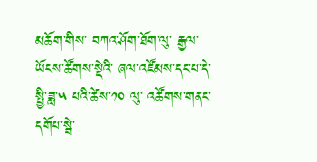མཆོག་གིས་ བཀའ་ཤོག་ཐོག་ལུ་ རྒྱལ་ཡོངས་ཚོགས་སྡེའི་ ཞལ་འཛོམས་དང་པ་དེ་ སྤྱི་ཟླ་༥ པའི་ཚེས་༡༠ ལུ་ འཚོགས་གནང་དགོཔ་སྦེ་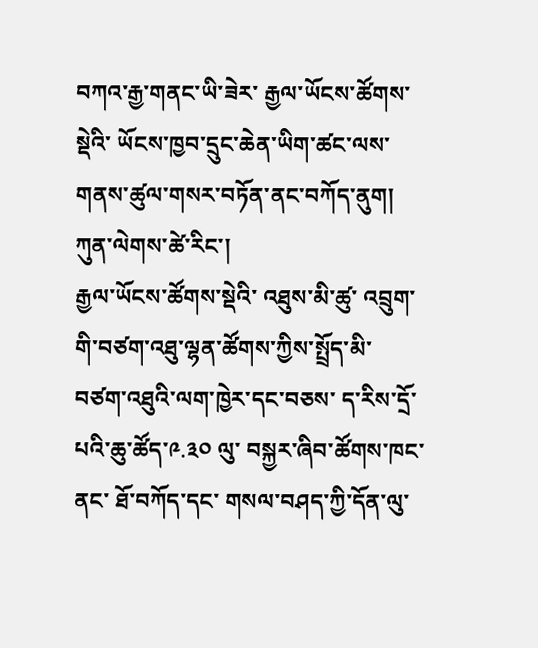བཀའ་རྒྱ་གནང་ཡི་ཟེར་ རྒྱལ་ཡོངས་ཚོགས་སྡེའི་ ཡོངས་ཁྱབ་དྲུང་ཆེན་ཡིག་ཚང་ལས་ གནས་ཚུལ་གསར་བཏོན་ནང་བཀོད་ནུག།
ཀུན་ལེགས་ཚེ་རིང་།
རྒྱལ་ཡོངས་ཚོགས་སྡེའི་ འཐུས་མི་ཚུ་ འབྲུག་གི་བཙག་འཐུ་ལྷན་ཚོགས་ཀྱིས་སྤྲོད་མི་ བཙག་འཐུའི་ལག་ཁྱེར་དང་བཅས་ ད་རིས་དྲོ་པའི་ཆུ་ཚོད་༩.༣༠ ལུ་ བསྐྱར་ཞིབ་ཚོགས་ཁང་ནང་ ཐོ་བཀོད་དང་ གསལ་བཤད་ཀྱི་དོན་ལུ་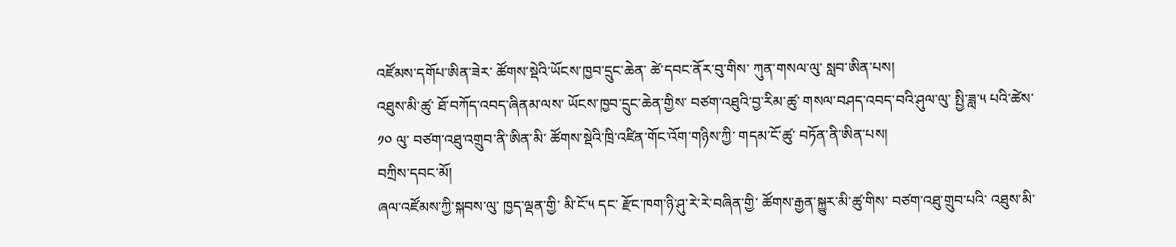འཛོམས་དགོཔ་ཨིན་ཟེར་ ཚོགས་སྡེའི་ཡོངས་ཁྱབ་དྲུང་ཆེན་ ཚེ་དབང་ནོར་བུ་གིས་ ཀུན་གསལ་ལུ་ སླབ་ཨིན་པས།
འཐུས་མི་ཚུ་ ཐོ་བཀོད་འབད་ཞིནམ་ལས་ ཡོངས་ཁྱབ་དྲུང་ཆེན་གྱིས་ བཙག་འཐུའི་བྱ་རིམ་ཚུ་ གསལ་བཤད་འབད་བའི་ཤུལ་ལུ་ སྤྱི་ཟླ་༥ པའི་ཚེས་༡༠ ལུ་ བཙག་འཐུ་འགྲུབ་ནི་ཨིན་མི་ ཚོགས་སྡེའི་ཁྲི་འཛིན་གོང་འོག་གཉིས་ཀྱི་ གདམ་ངོ་ཚུ་ བཏོན་ནི་ཨིན་པས།
བཀྲིས་དབང་མོ།
ཞལ་འཛོམས་ཀྱི་སྐབས་ལུ་ ཁྱད་ལྡན་གྱི་ མི་ངོ་༥ དང་ རྫོང་ཁག་ཉི་ཤུ་རེ་རེ་བཞིན་གྱི་ ཚོགས་རྒྱན་སྐྱུར་མི་ཚུ་གིས་ བཙག་འཐུ་གྲུབ་པའི་ འཐུས་མི་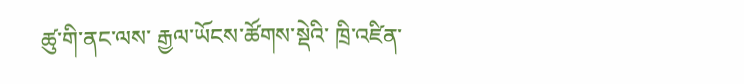ཚུ་གི་ནང་ལས་ རྒྱལ་ཡོངས་ཚོགས་སྡེའི་ ཁྲི་འཛིན་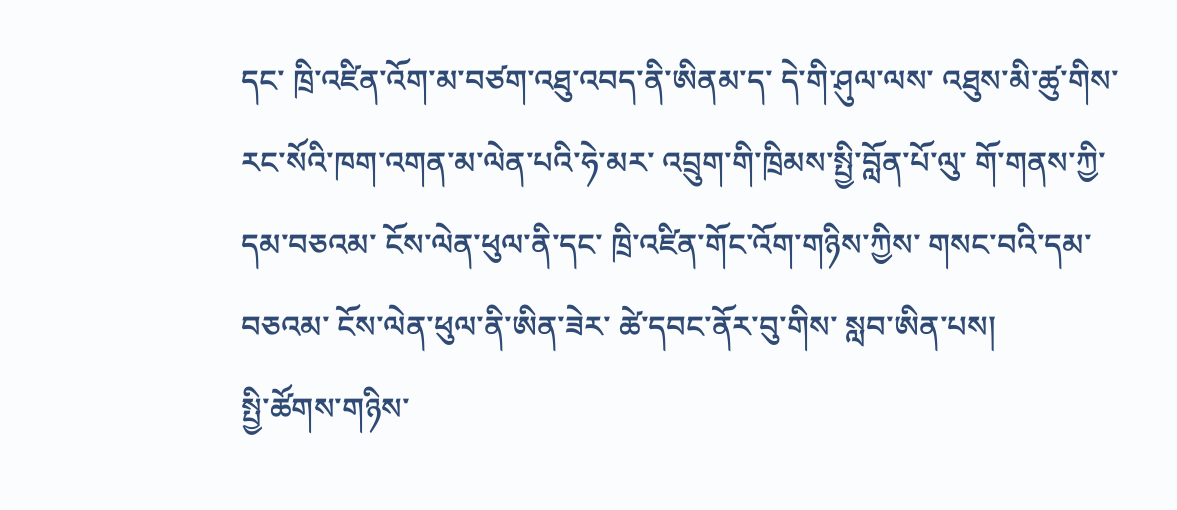དང་ ཁྲི་འཛིན་འོག་མ་བཙག་འཐུ་འབད་ནི་ཨིནམ་ད་ དེ་གི་ཤུལ་ལས་ འཐུས་མི་ཚུ་གིས་ རང་སོའི་ཁག་འགན་མ་ལེན་པའི་ཧེ་མར་ འབྲུག་གི་ཁྲིམས་སྤྱི་བློན་པོ་ལུ་ གོ་གནས་ཀྱི་ དམ་བཅའམ་ ངོས་ལེན་ཕུལ་ནི་དང་ ཁྲི་འཛིན་གོང་འོག་གཉིས་ཀྱིས་ གསང་བའི་དམ་བཅའམ་ ངོས་ལེན་ཕུལ་ནི་ཨིན་ཟེར་ ཚེ་དབང་ནོར་བུ་གིས་ སླབ་ཨིན་པས།
སྤྱི་ཚོགས་གཉིས་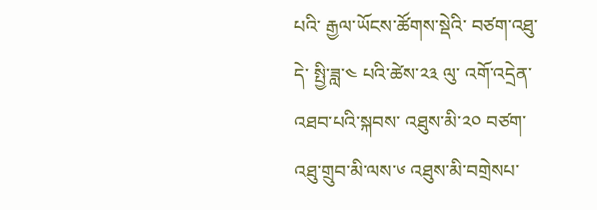པའི་ རྒྱལ་ཡོངས་ཚོགས་སྡེའི་ བཙག་འཐུ་དེ་ སྤྱི་ཟླ་༤ པའི་ཚེས་༢༣ ལུ་ འགོ་འདྲེན་འཐབ་པའི་སྐབས་ འཐུས་མི་༢༠ བཙག་འཐུ་གྲུབ་མི་ལས་༦ འཐུས་མི་བགྲེསཔ་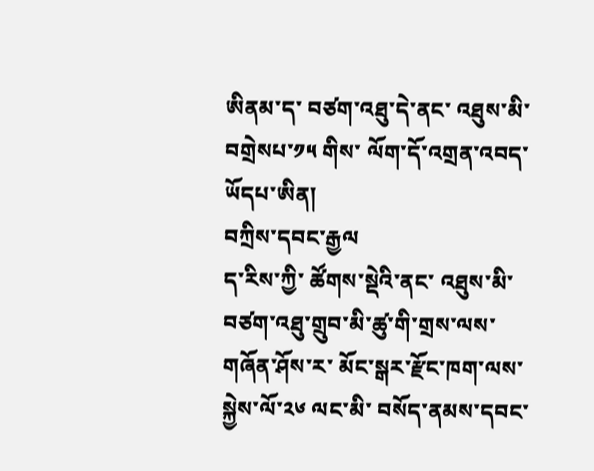ཨིནམ་ད་ བཙག་འཐུ་དེ་ནང་ འཐུས་མི་བགྲེསཔ་༡༥ གིས་ ལོག་དོ་འགྲན་འབད་ཡོདཔ་ཨིན།
བཀྲིས་དབང་རྒྱལ
ད་རིས་ཀྱི་ ཚོགས་སྡེའི་ནང་ འཐུས་མི་བཙག་འཐུ་གྲུབ་མི་ཚུ་གི་གྲས་ལས་ གཞོན་ཤོས་ར་ མོང་སྒར་རྫོང་ཁག་ལས་ སྐྱེས་ལོ་༢༦ ལང་མི་ བསོད་ནམས་དབང་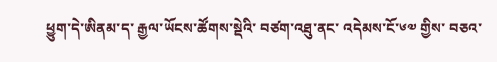ཕྱུག་དེ་ཨིནམ་ད་ རྒྱལ་ཡོངས་ཚོགས་སྡེའི་ བཙག་འཐུ་ནང་ འདེམས་ངོ་༦༧ གྱིས་ བཅའ་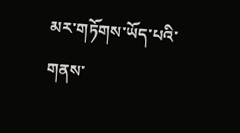མར་གཏོགས་ཡོད་པའི་གནས་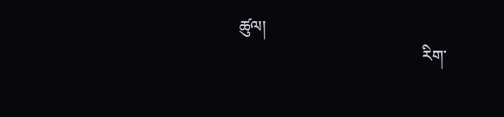ཚུལ།
                                            རིག་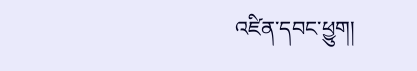འཛིན་དབང་ཕྱུག།